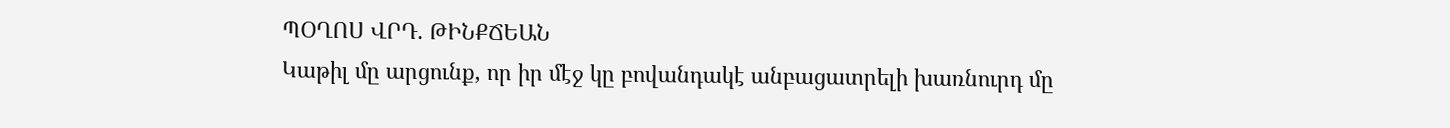ՊՕՂՈՍ ՎՐԴ. ԹԻՆՔՃԵԱՆ
Կաթիլ մը արցունք, որ իր մէջ կը բովանդակէ անբացատրելի խառնուրդ մը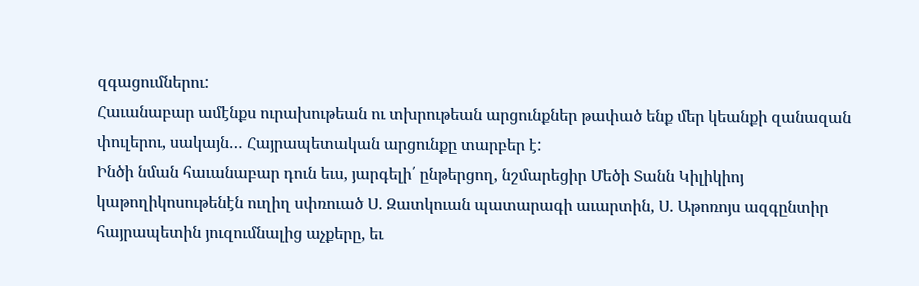զգացումներու:
Հաւանաբար ամէնքս ուրախութեան ու տխրութեան արցունքներ թափած ենք մեր կեանքի զանազան փուլերու, սակայն… Հայրապետական արցունքը տարբեր է:
Ինծի նման հաւանաբար դուն եւս, յարգելի՛ ընթերցող, նշմարեցիր Մեծի Տանն Կիլիկիոյ կաթողիկոսութենէն ուղիղ սփռուած Ս. Զատկուան պատարագի աւարտին, Ս. Աթոռոյս ազգընտիր հայրապետին յուզումնալից աչքերը, եւ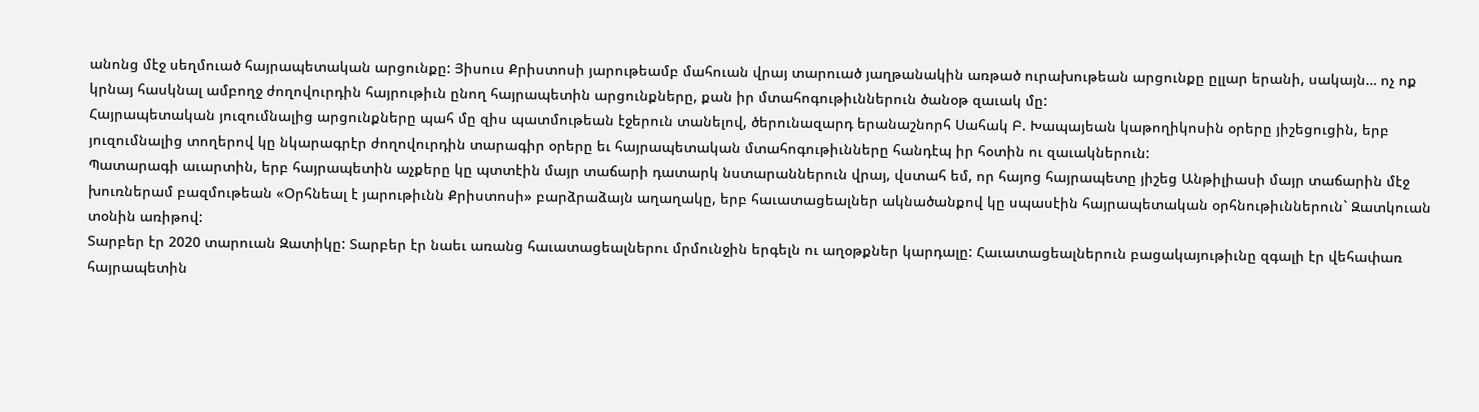անոնց մէջ սեղմուած հայրապետական արցունքը: Յիսուս Քրիստոսի յարութեամբ մահուան վրայ տարուած յաղթանակին առթած ուրախութեան արցունքը ըլլար երանի, սակայն… ոչ ոք կրնայ հասկնալ ամբողջ ժողովուրդին հայրութիւն ընող հայրապետին արցունքները, քան իր մտահոգութիւններուն ծանօթ զաւակ մը:
Հայրապետական յուզումնալից արցունքները պահ մը զիս պատմութեան էջերուն տանելով, ծերունազարդ երանաշնորհ Սահակ Բ. Խապայեան կաթողիկոսին օրերը յիշեցուցին, երբ յուզումնալից տողերով կը նկարագրէր ժողովուրդին տարագիր օրերը եւ հայրապետական մտահոգութիւնները հանդէպ իր հօտին ու զաւակներուն:
Պատարագի աւարտին, երբ հայրապետին աչքերը կը պտտէին մայր տաճարի դատարկ նստարաններուն վրայ, վստահ եմ, որ հայոց հայրապետը յիշեց Անթիլիասի մայր տաճարին մէջ խուռներամ բազմութեան «Օրհնեալ է յարութիւնն Քրիստոսի» բարձրաձայն աղաղակը, երբ հաւատացեալներ ակնածանքով կը սպասէին հայրապետական օրհնութիւններուն` Զատկուան տօնին առիթով:
Տարբեր էր 2020 տարուան Զատիկը: Տարբեր էր նաեւ առանց հաւատացեալներու մրմունջին երգելն ու աղօթքներ կարդալը: Հաւատացեալներուն բացակայութիւնը զգալի էր վեհափառ հայրապետին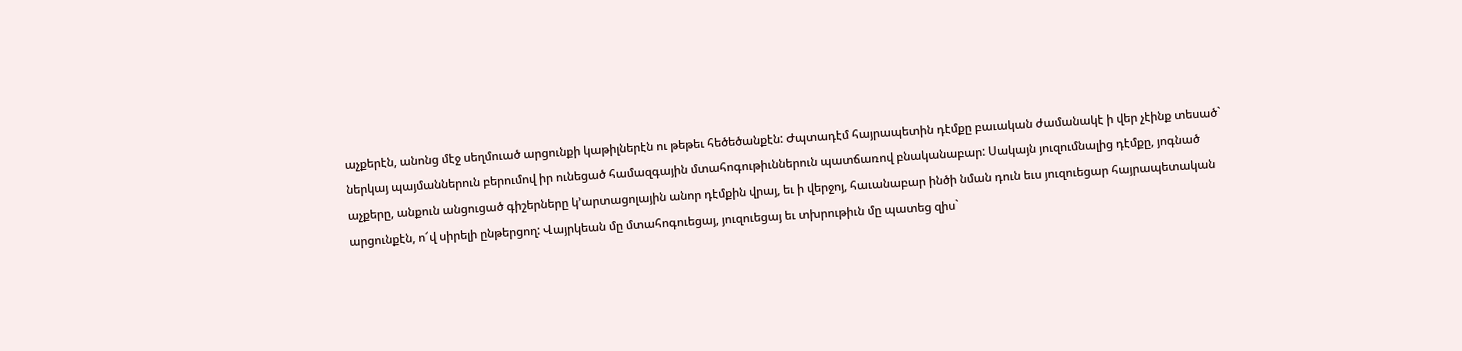աչքերէն, անոնց մէջ սեղմուած արցունքի կաթիլներէն ու թեթեւ հեծեծանքէն: Ժպտադէմ հայրապետին դէմքը բաւական ժամանակէ ի վեր չէինք տեսած` ներկայ պայմաններուն բերումով իր ունեցած համազգային մտահոգութիւններուն պատճառով բնականաբար: Սակայն յուզումնալից դէմքը, յոգնած աչքերը, անքուն անցուցած գիշերները կ’արտացոլային անոր դէմքին վրայ, եւ ի վերջոյ, հաւանաբար ինծի նման դուն եւս յուզուեցար հայրապետական արցունքէն, ո՜վ սիրելի ընթերցող: Վայրկեան մը մտահոգուեցայ, յուզուեցայ եւ տխրութիւն մը պատեց զիս`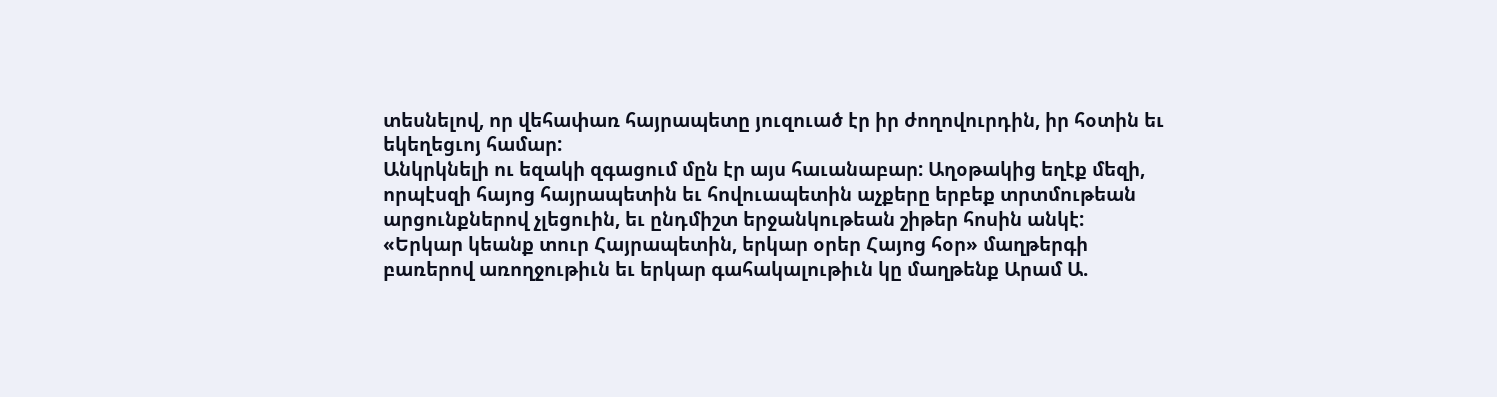տեսնելով, որ վեհափառ հայրապետը յուզուած էր իր ժողովուրդին, իր հօտին եւ եկեղեցւոյ համար:
Անկրկնելի ու եզակի զգացում մըն էր այս հաւանաբար: Աղօթակից եղէք մեզի, որպէսզի հայոց հայրապետին եւ հովուապետին աչքերը երբեք տրտմութեան արցունքներով չլեցուին, եւ ընդմիշտ երջանկութեան շիթեր հոսին անկէ:
«Երկար կեանք տուր Հայրապետին, երկար օրեր Հայոց հօր» մաղթերգի բառերով առողջութիւն եւ երկար գահակալութիւն կը մաղթենք Արամ Ա.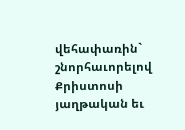վեհափառին` շնորհաւորելով Քրիստոսի յաղթական եւ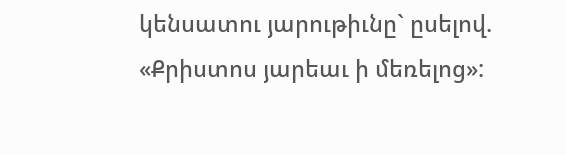կենսատու յարութիւնը` ըսելով. «Քրիստոս յարեաւ ի մեռելոց»: